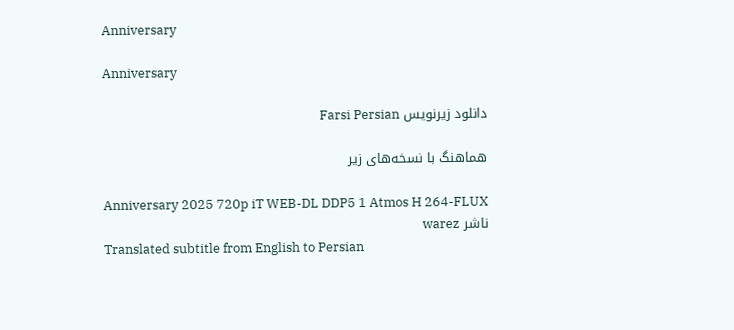Anniversary

Anniversary

دانلود زیرنویس Farsi Persian

هماهنگ با نسخه‌های زیر

Anniversary 2025 720p iT WEB-DL DDP5 1 Atmos H 264-FLUX
ناشر warez
Translated subtitle from English to Persian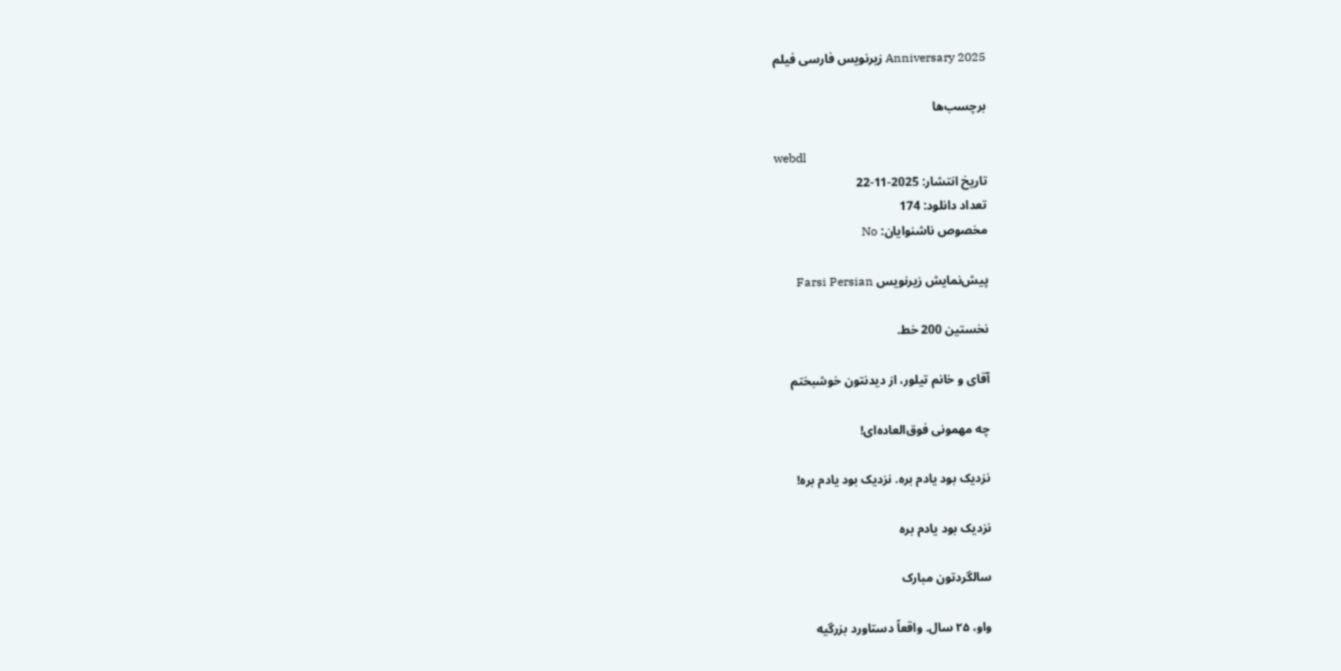Anniversary 2025 زیرنویس فارسی فیلم

برچسب‌ها

webdl
تاریخ انتشار: 2025-11-22
تعداد دانلود: 174
مخصوص ناشنوایان: No

پیش‌نمایش زیرنویس Farsi Persian

نخستین 200 خط.

آقای و خانم تیلور، از دیدنتون خوشبختم

چه مهمونی فوق‌العاده‌ای!

نزدیک بود یادم بره. نزدیک بود یادم بره!

نزدیک بود یادم بره

سالگردتون مبارک

واو، ۲۵ سال. واقعاً دستاورد بزرگیه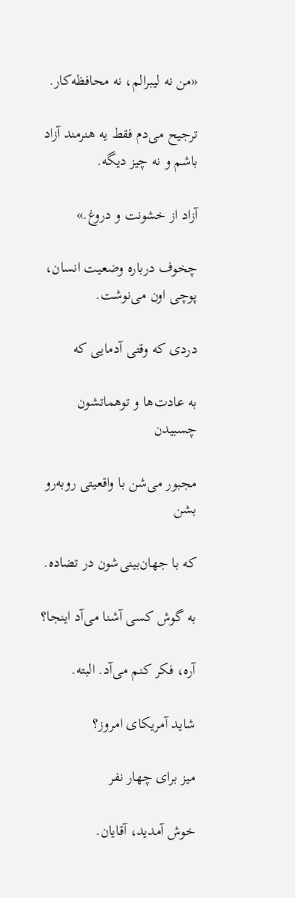«من نه لیبرالم، نه محافظه‌کار.

ترجیح می‌دم فقط یه هنرمند آزاد باشم و نه چیز دیگه.

آزاد از خشونت و دروغ.»

چخوف درباره وضعیت انسان، پوچی اون می‌نوشت.

دردی که وقتی آدمایی که

به عادت‌ها و توهماتشون چسبیدن

مجبور می‌شن با واقعیتی روبه‌رو بشن

که با جهان‌بینی‌شون در تضاده.

به گوش کسی آشنا می‌آد اینجا؟

آره، فکر کنم می‌آد. البته.

شاید آمریکای امروز؟

میز برای چهار نفر

خوش آمدید، آقایان.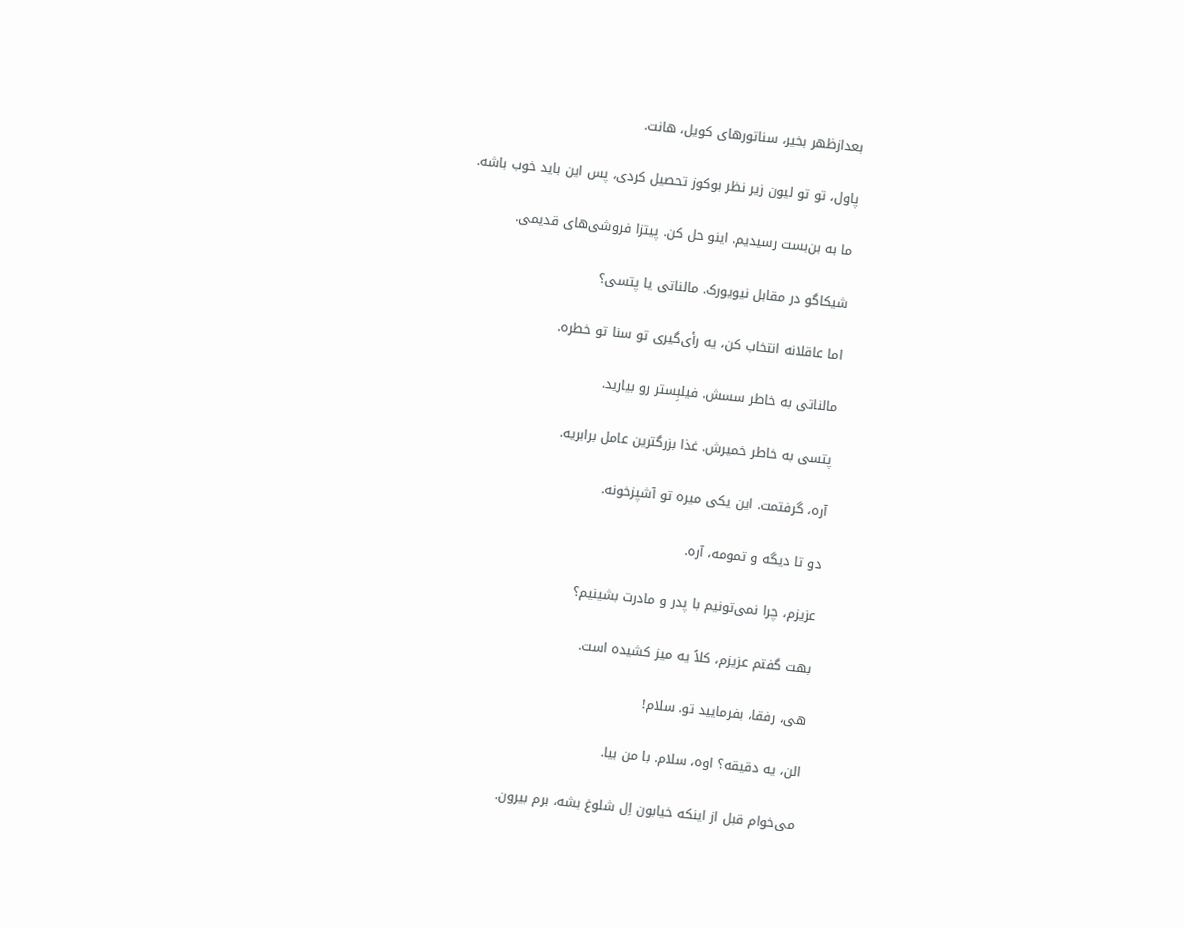بعدازظهر بخیر، سناتورهای کویل، هانت.

پاول، تو تو لیون زیر نظر بوکوز تحصیل کردی، پس این باید خوب باشه.

ما به بن‌بست رسیدیم. اینو حل کن. پیتزا فروشی‌های قدیمی.

شیکاگو در مقابل نیویورک. مالناتی یا پتسی؟

اما عاقلانه انتخاب کن، یه رأی‌گیری تو سنا تو خطره.

مالناتی به خاطر سسش. فیلبِستر رو بیارید.

پتسی به خاطر خمیرش. غذا بزرگترین عامل برابریه.

آره، گرفتمت. این یکی میره تو آشپزخونه.

دو تا دیگه و تمومه، آره.

عزیزم، چرا نمی‌تونیم با پدر و مادرت بشینیم؟

بهت گفتم عزیزم، کلاً یه میز کشیده است.

هی، رفقا، بفرمایید تو. سلام!

الن، یه دقیقه؟ اوه، سلام. با من بیا.

می‌خوام قبل از اینکه خیابون اِل شلوغ بشه، برم بیرون.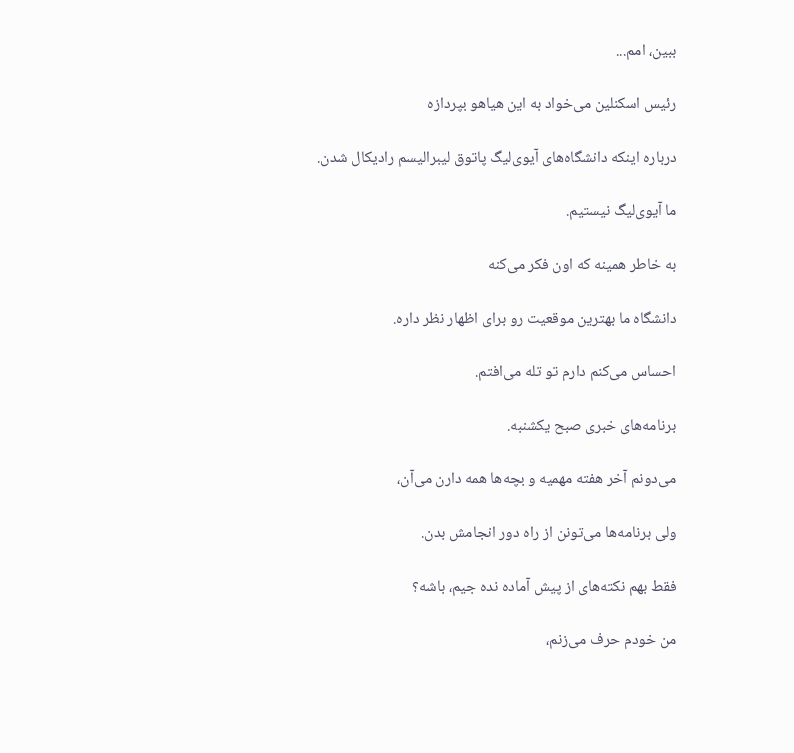ببین، امم...

رئیس اسکنلین می‌خواد به این هیاهو بپردازه

درباره اینکه دانشگاه‌های آیوی‌لیگ پاتوق لیبرالیسم رادیکال شدن.

ما آیوی‌لیگ نیستیم.

به خاطر همینه که اون فکر می‌کنه

دانشگاه ما بهترین موقعیت رو برای اظهار نظر داره.

احساس می‌کنم دارم تو تله می‌افتم.

برنامه‌های خبری صبح یکشنبه.

می‌دونم آخر هفته مهمیه و بچه‌ها همه دارن می‌آن،

ولی برنامه‌ها می‌تونن از راه دور انجامش بدن.

فقط بهم نکته‌های از پیش آماده نده جیم، باشه؟

من خودم حرف می‌زنم،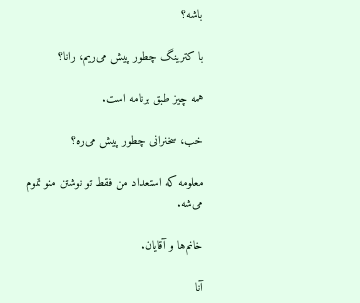باشه؟

با کترینگ چطور پیش می‌ریم، رانا؟

همه چیز طبق برنامه‌ است.

خب، سخنرانی چطور پیش می‌ره؟

معلومه که استعداد من فقط تو نوشتن منو تموم می‌شه.

خانم‌ها و آقایان.

آنا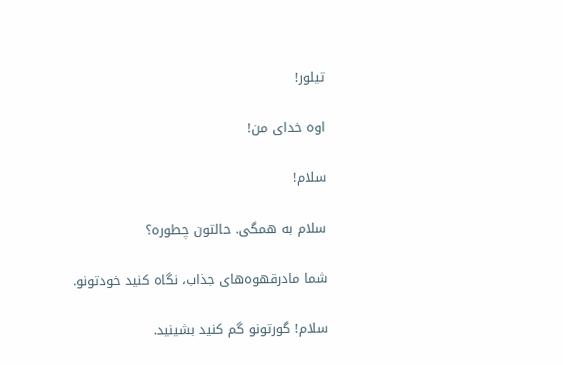تیلور!

اوه خدای من!

سلام!

سلام به همگی. حالتون چطوره؟

شما مادرقهوه‌های جذاب، نگاه کنید خودتونو.

سلام! گورتونو گم کنید بشینید.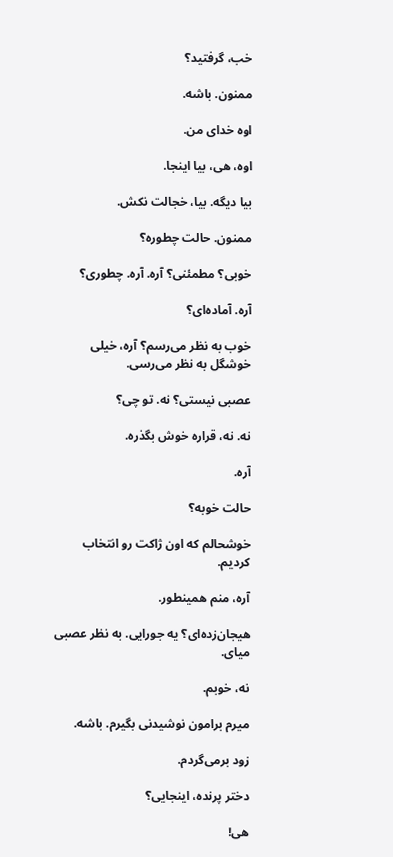خب، گرفتید؟

ممنون. باشه.

اوه خدای من.

اوه، هی، بیا اینجا.

بیا دیگه. بیا، خجالت نکش.

ممنون. حالت چطوره؟

خوبی؟ مطمئنی؟ آره. آره. چطوری؟

آره. آماده‌ای؟

خوب به نظر می‌رسم؟ آره، خیلی خوشگل به نظر می‌رسی.

عصبی نیستی؟ نه. تو چی؟

نه. نه، قراره خوش بگذره.

آره.

حالت خوبه؟

خوشحالم که اون ژاکت رو انتخاب کردیم.

آره، منم همینطور.

هیجان‌زده‌ای؟ یه جورایی. به نظر عصبی میای.

نه، خوبم.

میرم برامون نوشیدنی بگیرم. باشه.

زود برمی‌گردم.

دختر پرنده، اینجایی؟

هی!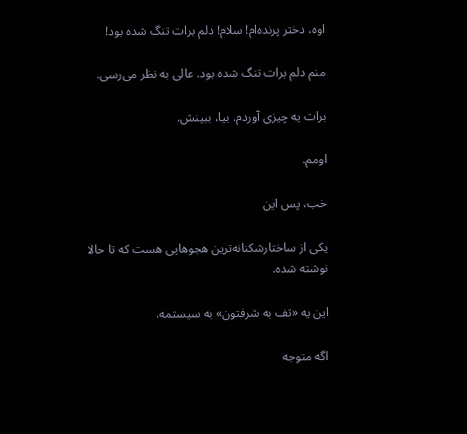اوه، دختر پرنده‌ام! سلام! دلم برات تنگ شده بود!

منم دلم برات تنگ شده بود. عالی به نظر می‌رسی.

برات یه چیزی آوردم. بیا، ببینش.

اومم.

خب، پس این

یکی از ساختارشکنانه‌ترین هجوهایی هست که تا حالا نوشته شده.

این یه «تف به شرفتون» به سیستمه.

اگه متوجه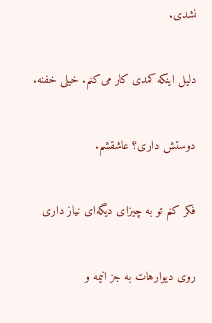نشدی.

دلیل اینکه کمدی کار می‌کنم. خیلی خفنه.

دوستش داری؟ عاشقشم.

فکر کنم تو به چیزای دیگه‌ای نیاز داری

روی دیوارهات به جز انیمه و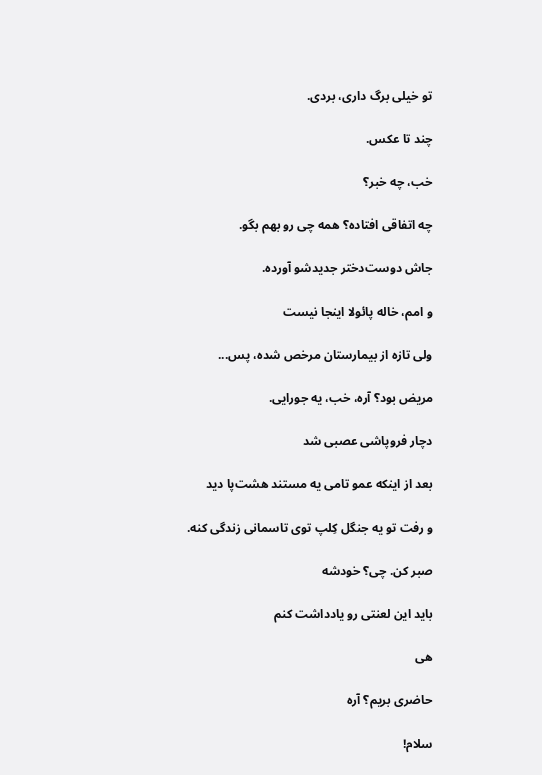تو خیلی برگ داری، بردی.

چند تا عکس.

خب، چه خبر؟

چه اتفاقی افتاده؟ همه چی رو بهم بگو.

جاش دوست‌دختر جدیدشو آورده.

و امم، خاله پائولا اینجا نیست

ولی تازه از بیمارستان مرخص شده، پس...

مریض بود؟ آره، خب، یه جورایی.

دچار فروپاشی عصبی شد

بعد از اینکه عمو تامی یه مستند هشت‌پا دید

و رفت تو یه جنگل کِلپ توی تاسمانی زندگی کنه.

صبر کن. چی؟ خودشه

باید این لعنتی رو یادداشت کنم

هی

حاضری بریم؟ آره

سلام!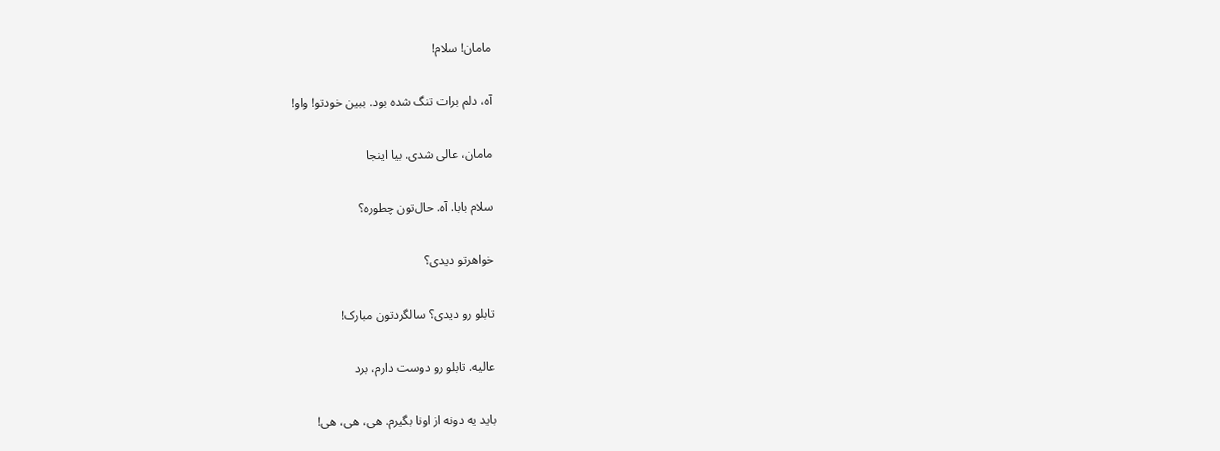مامان! سلام!

آه، دلم برات تنگ شده بود. ببین خودتو! واو!

مامان، عالی شدی. بیا اینجا

سلام بابا. آه. حال‌تون چطوره؟

خواهرتو دیدی؟

تابلو رو دیدی؟ سالگردتون مبارک!

عالیه. تابلو رو دوست دارم، برد

باید یه دونه از اونا بگیرم. هی، هی، هی!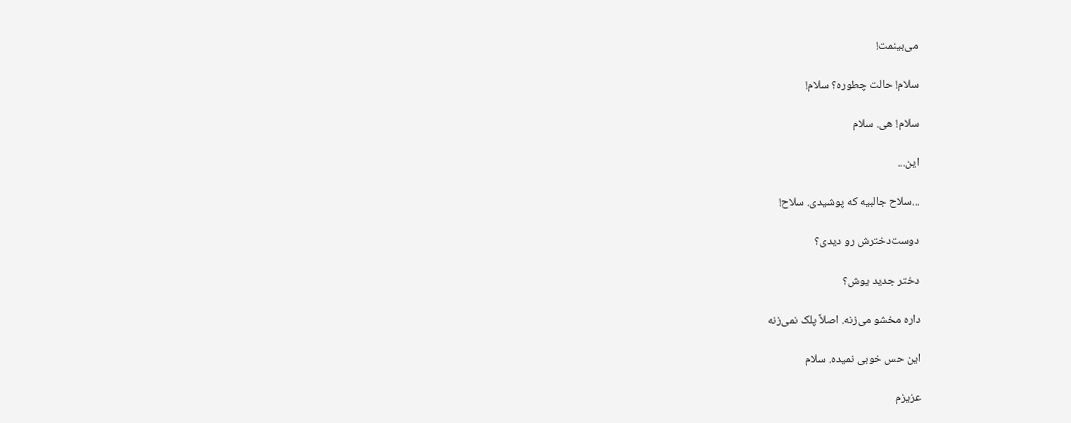می‌بینمت!

سلام! حالت چطوره؟ سلام!

سلام! هی. سلام

این...

...سلاح جالبیه که پوشیدی. سلاح!

دوست‌دخترش رو دیدی؟

دختر جدید یوش؟

داره مخشو می‌زنه. اصلاً پلک نمی‌زنه

این حس خوبی نمیده. سلام

عزیزم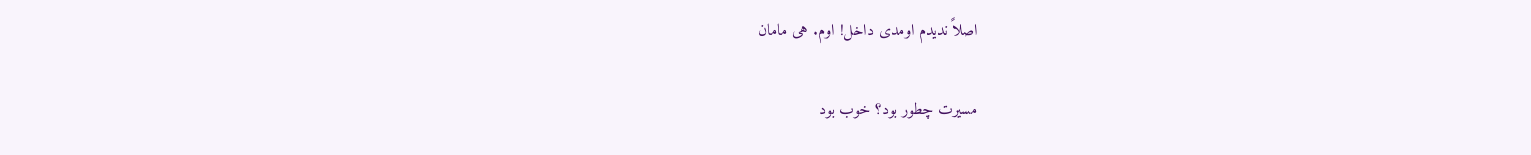اصلاً ندیدم اومدی داخل! اوم. هی مامان

مسیرت چطور بود؟ خوب بود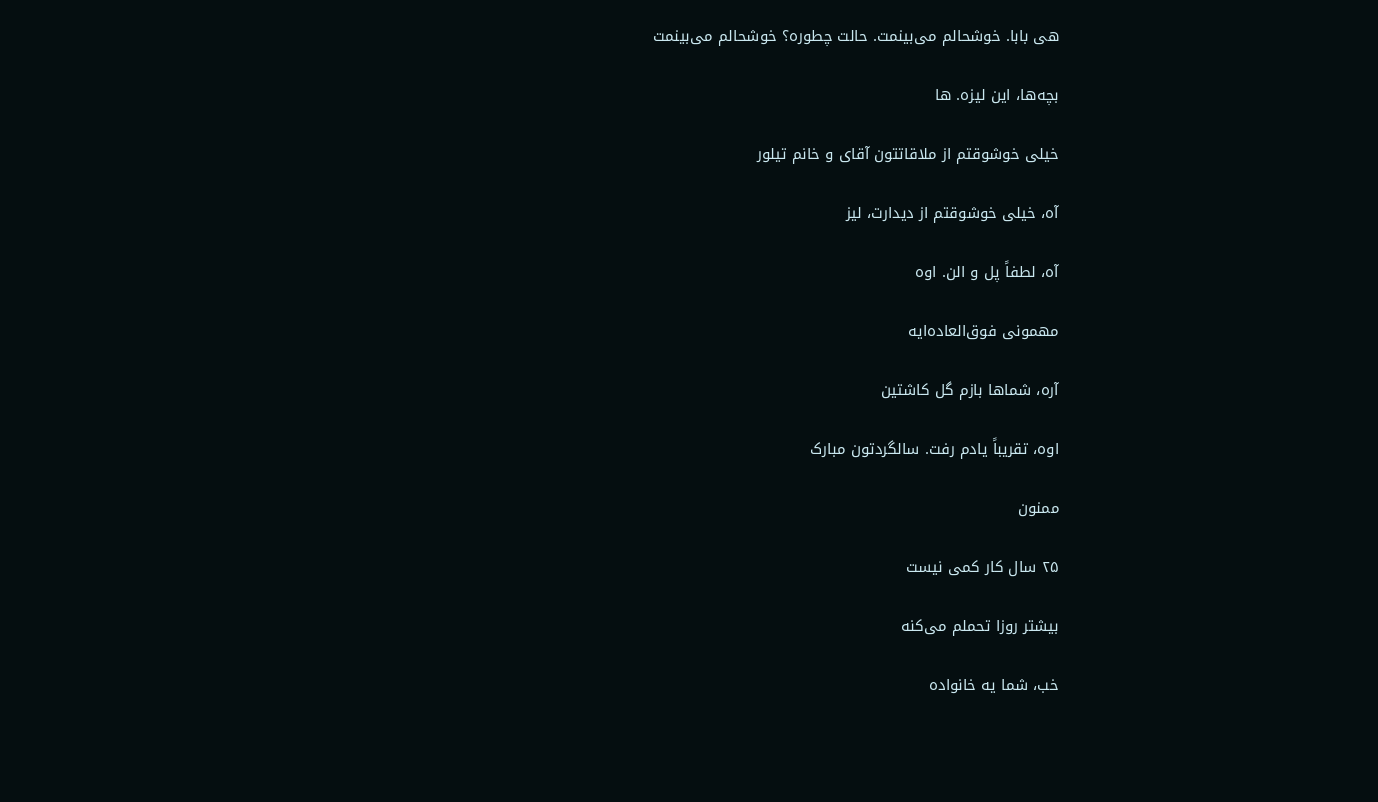هی بابا. خوشحالم می‌بینمت. حالت چطوره؟ خوشحالم می‌بینمت

بچه‌ها، این لیزه. ها

خیلی خوشوقتم از ملاقاتتون آقای و خانم تیلور

آه، خیلی خوشوقتم از دیدارت، لیز

آه، لطفاً پل و الن. اوه

مهمونی فوق‌العاده‌ایه

آره، شماها بازم گل کاشتین

اوه، تقریباً یادم رفت. سالگردتون مبارک

ممنون

۲۵ سال کار کمی نیست

بیشتر روزا تحملم می‌کنه

خب، شما یه خانواده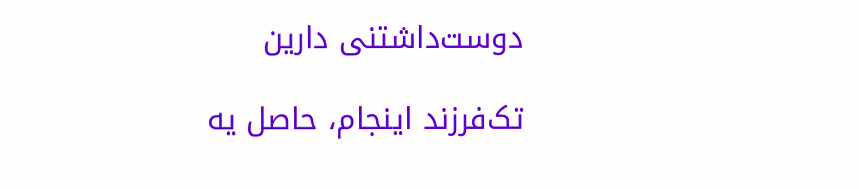دوست‌داشتنی دارین

تک‌فرزند اینجام، حاصل یه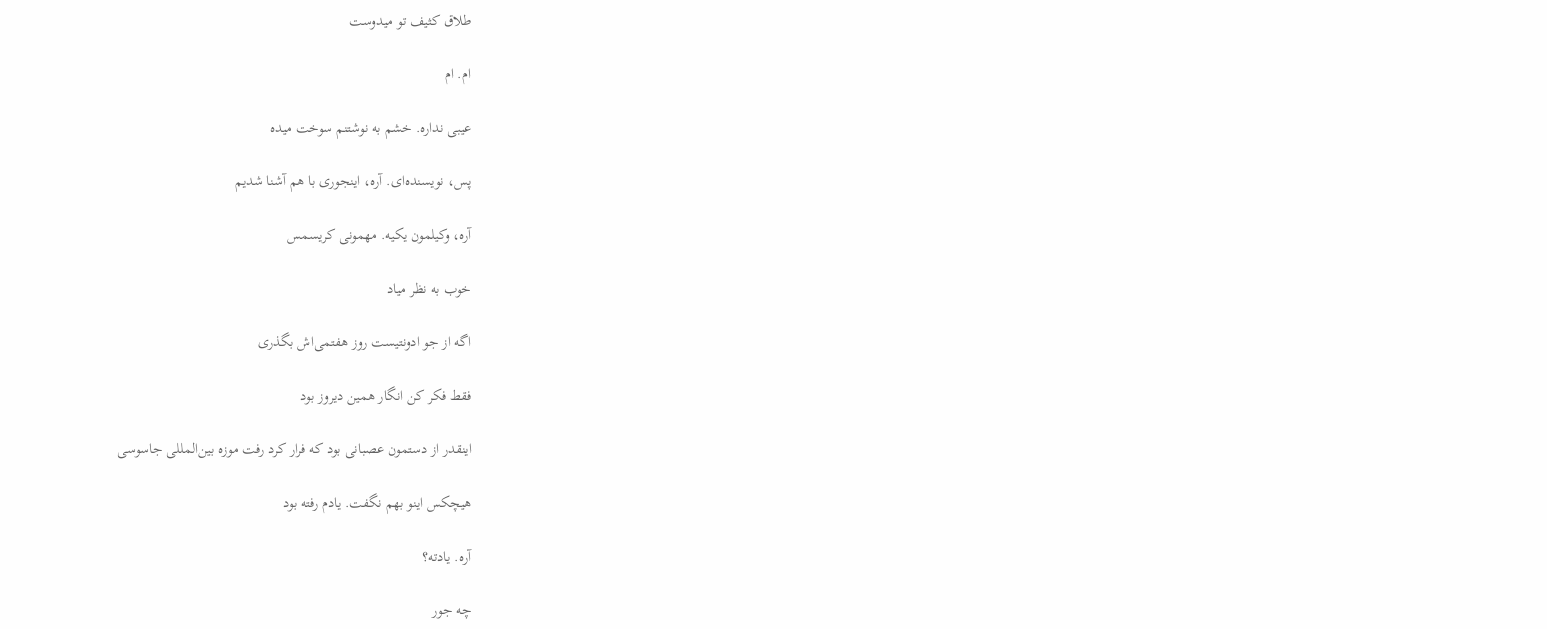طلاق کثیف تو میدوست

ام. ام

عیبی نداره. خشم به نوشتنم سوخت میده

پس، نویسنده‌ای. آره، اینجوری با هم آشنا شدیم

آره، وکیلمون یکیه. مهمونی کریسمس

خوب به نظر میاد

اگه از جو ادونتیست روز هفتمی‌اش بگذری

فقط فکر کن انگار همین دیروز بود

اینقدر از دستمون عصبانی بود که فرار کرد رفت موزه بین‌المللی جاسوسی

هیچکس اینو بهم نگفت. یادم رفته بود

آره. یادته؟

چه جور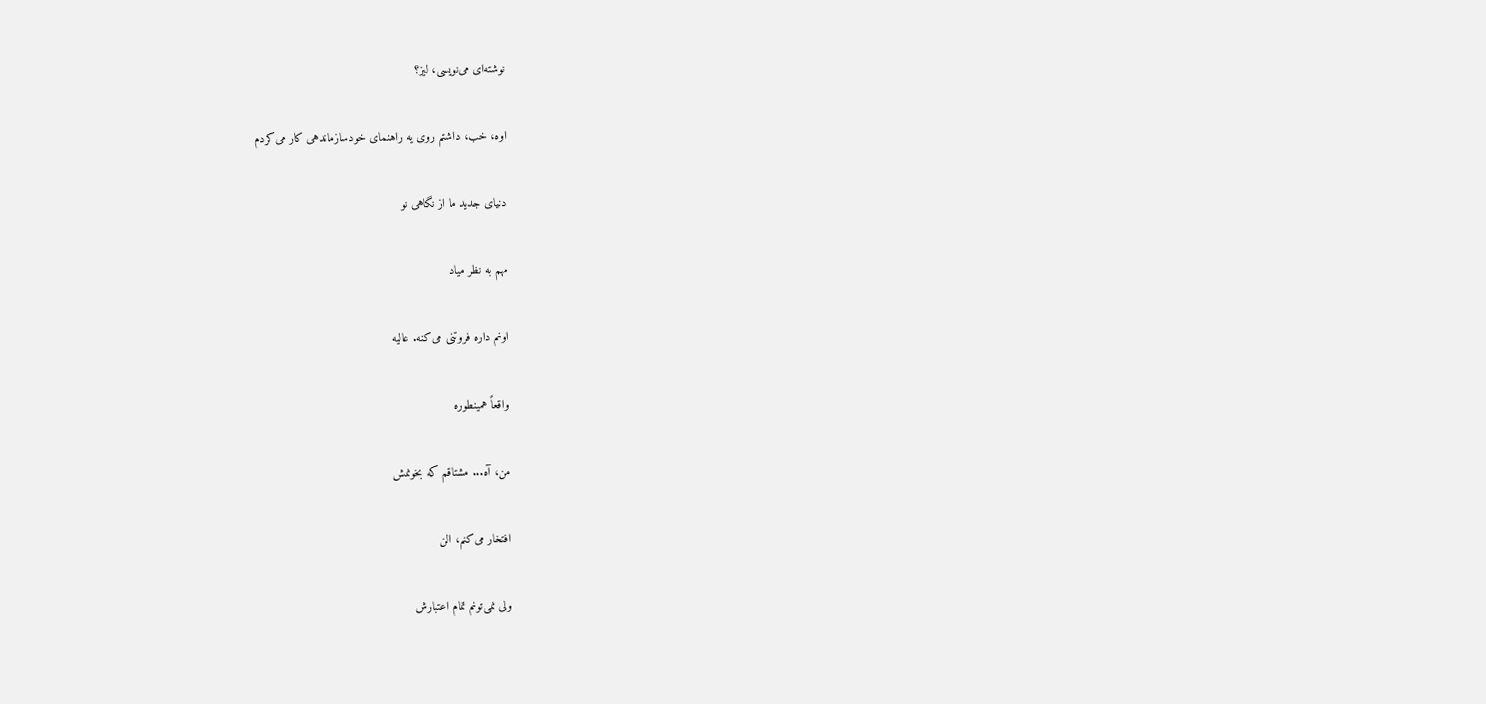نوشته‌ای می‌نویسی، لیز؟

اوه، خب، داشتم روی یه راهنمای خودسازماندهی کار می‌کردم

دنیای جدید ما از نگاهی نو

مهم به نظر میاد

اونم داره فروتنی می‌کنه. عالیه

واقعاً همینطوره

من، آه... مشتاقم که بخونمش

افتخار می‌کنم، الن

ولی نمی‌تونم تمام اعتبارش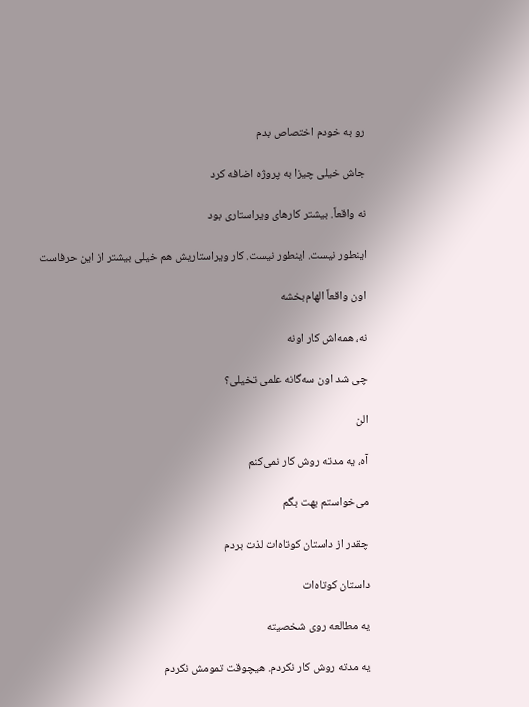رو به خودم اختصاص بدم

جاش خیلی چیزا به پروژه اضافه کرد

نه واقعاً. بیشتر کارهای ویراستاری بود

اینطور نیست. اینطور نیست. کار ویراستاریش هم خیلی بیشتر از این حرفاست

اون واقعاً الهام‌بخشه

نه، همه‌اش کار اونه

چی شد اون سه‌گانه علمی تخیلی؟

الن

آه، یه مدته روش کار نمی‌کنم

می‌خواستم بهت بگم

چقدر از داستان کوتاه‌ات لذت بردم

داستان کوتاه‌ات

یه مطالعه روی شخصیته

یه مدته روش کار نکردم. هیچوقت تمومش نکردم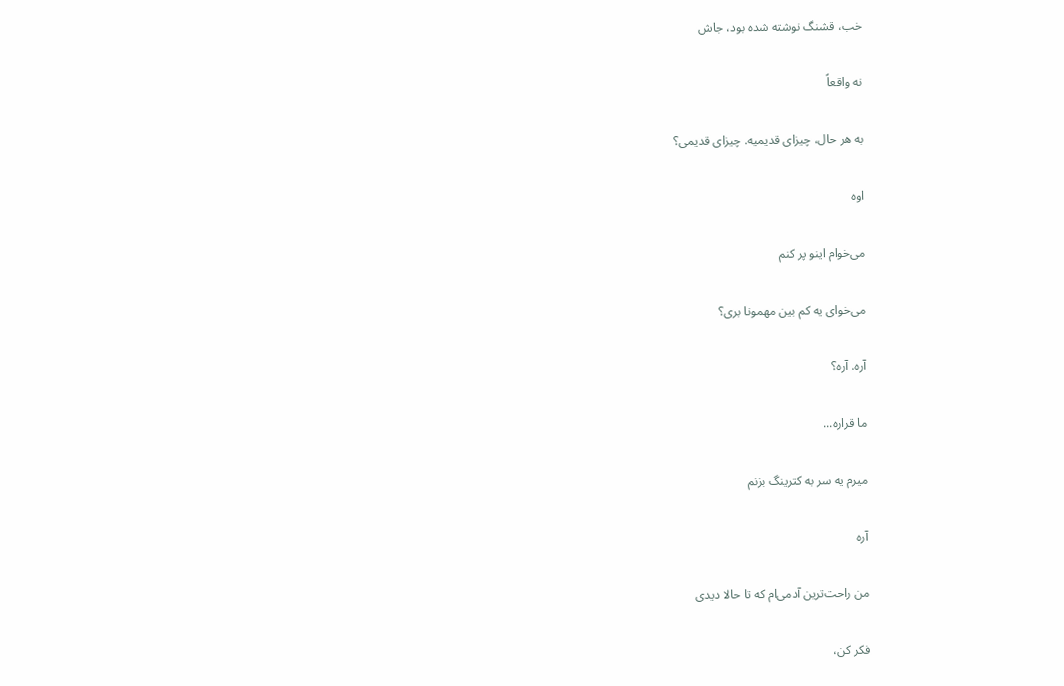خب، قشنگ نوشته شده بود، جاش

نه واقعاً

به هر حال، چیزای قدیمیه. چیزای قدیمی؟

اوه

می‌خوام اینو پر کنم

می‌خوای یه کم بین مهمونا بری؟

آره. آره؟

ما قراره...

میرم یه سر به کترینگ بزنم

آره

من راحت‌ترین آدمی‌ام که تا حالا دیدی

فکر کن،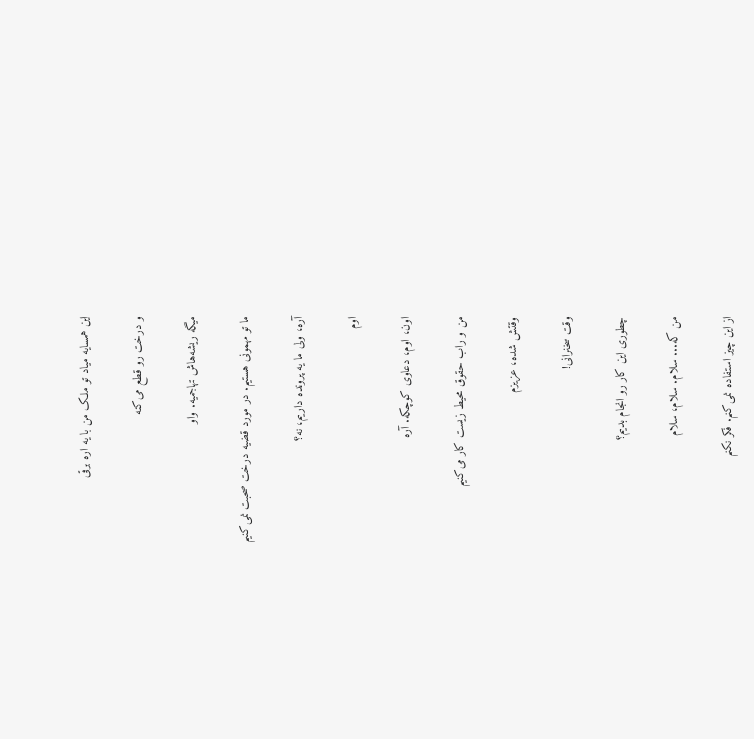این همسایه میاد تو ملک من با یه اره برقی

و درخت رو قطع می‌کنه

میگه ریشه‌هاش تهاجمیه. واو

ما تو مهمونی هستیم. در مورد قضیه درخت صحبت نمی‌کنیم

آره، ولی ما یه پرونده داریم، نه؟

اوم

اون، اوم، دعاوی کوچکه. آره

من و راب حقوق محیط زیست کار می‌کنیم

وقتش شده، عزیزم

وقت سخنرانی!

چطوری این کار رو انجام بدیم؟

من که... سلام. سلام، سلام

از این چیز استفاده نمی‌کنم. فکر نکنم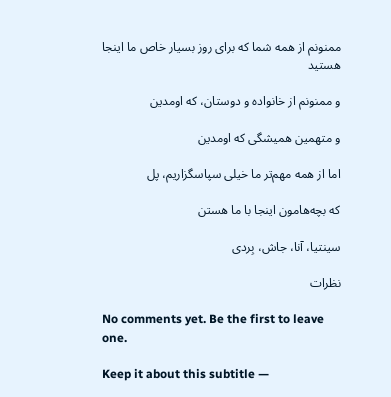ممنونم از همه شما که برای روز بسیار خاص ما اینجا هستید

و ممنونم از خانواده و دوستان، که اومدین

و متهمین همیشگی که اومدین

اما از همه مهم‌تر ما خیلی سپاسگزاریم، پل

که بچه‌هامون اینجا با ما هستن

سینتیا، آنا، جاش، بِردی

نظرات

No comments yet. Be the first to leave one.

Keep it about this subtitle —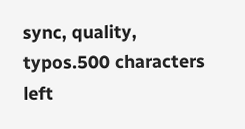sync, quality, typos.500 characters left